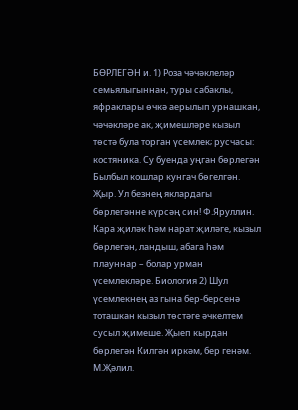БӨРЛЕГӘН и. 1) Роза чәчәклеләр семьялыгыннан, туры сабаклы, яфраклары өчкә аерылып урнашкан, чәчәкләре ак, җимешләре кызыл төстә була торган үсемлек; русчасы: костяника. Су буенда уңган бөрлегән Былбыл кошлар кунгач бөгелгән. Җыр. Ул безнең яклардагы бөрлегәнне күрсәң син! Ф.Яруллин. Кара җиләк һәм нарат җиләге, кызыл бөрлегән, ландыш, абага һәм плауннар – болар урман үсемлекләре. Биология 2) Шул үсемлекнең аз гына бер-берсенә тоташкан кызыл төстәге әчкелтем сусыл җимеше. Җыеп кырдан бөрлегән Килгән иркәм, бер генәм. М.Җәлил.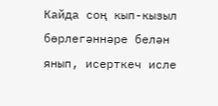Кайда соң кып-кызыл бөрлегәннәре белән янып, исерткеч исле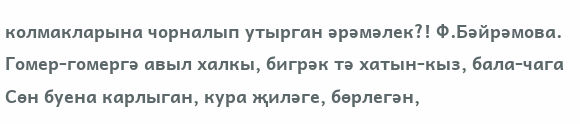колмакларына чорналып утырган әрәмәлек?! Ф.Бәйрәмова. Гомер-гомергә авыл халкы, бигрәк тә хатын-кыз, бала-чага Сөн буена карлыган, кура җиләге, бөрлегән,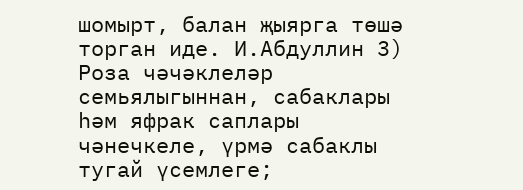шомырт, балан җыярга төшә торган иде. И.Абдуллин 3) Роза чәчәклеләр семьялыгыннан, сабаклары һәм яфрак саплары чәнечкеле, үрмә сабаклы тугай үсемлеге;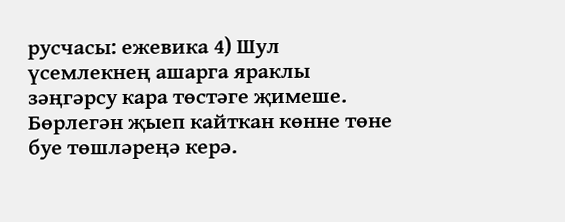русчасы: ежевика 4) Шул үсемлекнең ашарга яраклы зәңгәрсу кара төстәге җимеше. Бөрлегән җыеп кайткан көнне төне буе төшләреңә керә.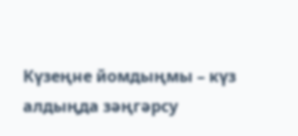Күзеңне йомдыңмы – күз алдыңда зәңгәрсу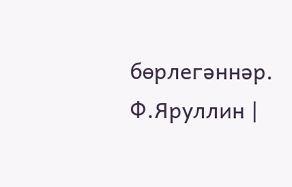бөрлегәннәр. Ф.Яруллин |